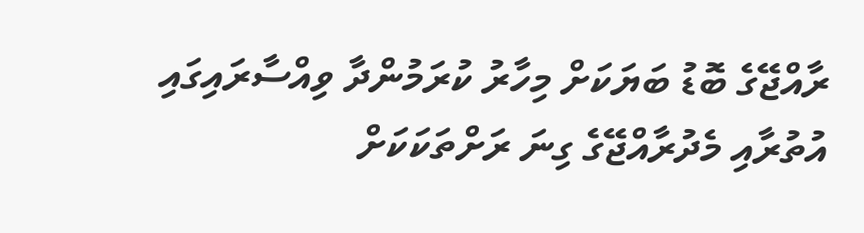ރާއްޖޭގެ ބޮޑު ބަޔަކަށް މިހާރު ކުރަމުންދާ ވިއްސާރައިގައި އުތުރާއި މެދުރާއްޖޭގެ ގިނަ ރަށްތަކަކަށް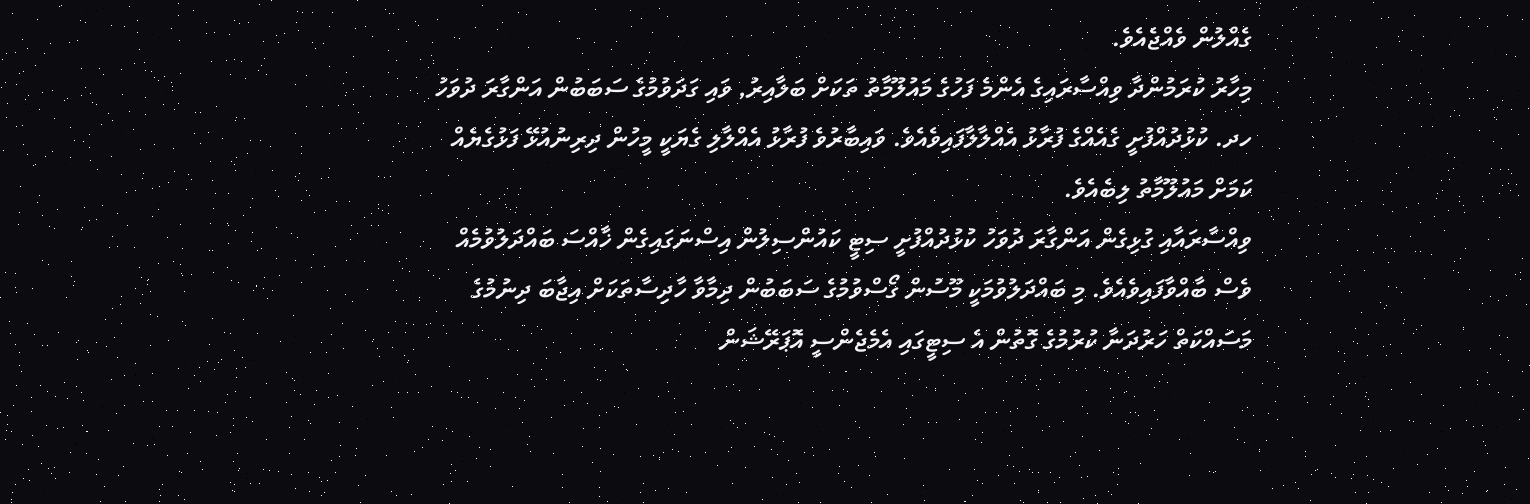ގެއްލުން ވެއްޖެއެވެ.
މިހާރު ކުރަމުންދާ ވިއްސާރައިގެ އެންމެ ފަހުގެ މައުލޫމާތު ތަކަށް ބަލާއިރު, ވައި ގަދަވުމުގެ ސަބަބުން އަންގާރަ ދުވަހު ހދ. ކުޅުދުއްފުށީ ގެއެއްގެ ފުރާޅު އެއްލާލާފައިވެއެވެ. ވައިބާރުވެ ފުރާޅު އެއްލާލި ގެޔަކީ މީހުން ދިރިނުއުޅޭ ފަޅުގެޔެއް ކަމަށް މައުލޫމާތު ލިބެއެވެ.
ވިއްސާރައާއި ގުޅިގެން އަންގާރަ ދުވަހު ކުޅުދުއްފުށީ ސިޓީ ކައުންސިލުން އިސްނަގައިގެން ޚާއްސަ ބައްދަލުވުމެއް ވެސް ބާއްވާފައިވެއެވެ. މި ބައްދަލުވުމަކީ މޫސުން ގޯސްވުމުގެ ސަބަބުން ދިމާވާ ހާދިސާތަކަށް އިޖާބަ ދިނުމުގެ މަސައްކަތް ހަރުދަނާ ކުރުމުގެ ގޮތުން އެ ސިޓީގައި އެމެޖެންސީ އޮޕަރޭޝަން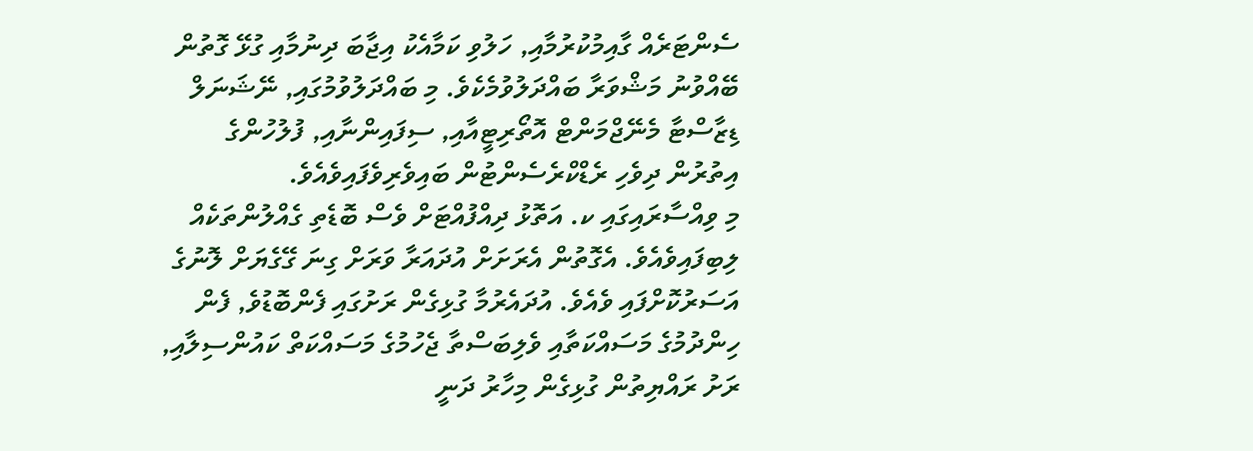ސެންޓަރެއް ގާއިމުކުރުމާއި, ހަލުވި ކަމާއެކު އިޖާބަ ދިނުމާއި ގުޅޭ ގޮތުން ބޭއްވުނު މަޝްވަރާ ބައްދަލުވުމެކެވެ. މި ބައްދަލުވުމުގައި, ނޭޝަނަލް ޑިޒާސްޓާ މެނޭޖްމަންޓް އޮތޯރިޓީއާއި, ސިފައިންނާއި, ފުލުހުންގެ އިތުރުން ދިވެހި ރެޑްކްރެސެންޓުން ބައިވެރިވެފައިވެއެވެ.
މި ވިއްސާރައިގައި ކ. އަތޮޅު ދިއްފުއްޓަށް ވެސް ބޮޑެތި ގެއްލުންތަކެއް ލިބިފައިވެއެވެ. އެގޮތުން އެރަށަށް އުދައަރާ ވަރަށް ގިނަ ގޭގެޔަށް ލޮނުގެ އަސަރުކޮށްފައި ވެއެވެ. އުދައެރުމާ ގުޅިގެން ރަށުގައި ފެންބޮޑުވެ, ފެން ހިންދުމުގެ މަސައްކަތާއި ވެލިބަސްތާ ޖެހުމުގެ މަސައްކަތް ކައުންސިލާއި, ރަށު ރައްޔިތުން ގުޅިގެން މިހާރު ދަނީ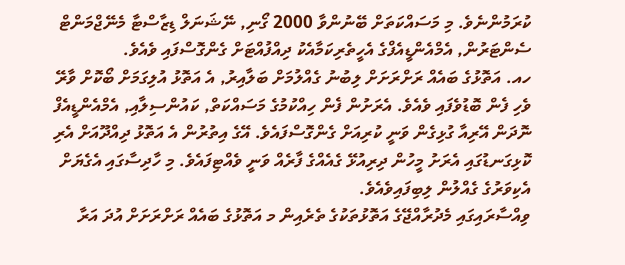ކުރަމުންނެވެ. މި މަސައްކަތަށް ބޭނުންވާ 2000 ގޯނި, ނޭޝަނަލް ޑިޒާސްޓާ މެނޭޖްމަންޓް ސެންޓަރުން, އެމްއެންޑީއެފްގެ އެހީތެރިކަމާއެކު ދިއްފުއްޓަށް ގެންގޮސްފައި ވެއެވެ.
ހއ. އަތޮޅުގެ ބައެއް ރަށްރަށަށް ލިބުނު ގެއްލުމަށް ބަލާއިރު, އެ އަތޮޅު އުލިގަމަށް ބޯކޮށް ވާރޭ ވެހި ފެން ބޮޑުވެފައި ވެއެވެ. އެރަށުން ފެން ހިއްކުމުގެ މަސައްކަތް, ކައުންސިލާއި, އެމްއެންޑީއެފް ނޮދަން އޭރިއާ ގުޅިގެން ވަނީ ކުރިއަށް ގެންގޮސްފައެވެ. އޭގެ އިތުރުން އެ އަތޮޅު ދިއްދޫއަށް އެރި ކޮޅިގަނޑުގައި އެރަށު މީހުން ދިރިއުޅޭ ގެއެއްގެ ފާރެއް ވަނީ ވެއްޓިފައެވެ. މި ހާދިސާގައި އެގެޔަށް އެކިވަރުގެ ގެއްލުން ލިބިފައިވެއެވެ.
ވިއްސާރައިގައި މެދުރާއްޖޭގެ އަތޮޅުތަކުގެ ތެރެއިން މ އަތޮޅުގެ ބައެއް ރަށްރަށަށް އުދަ އަރާ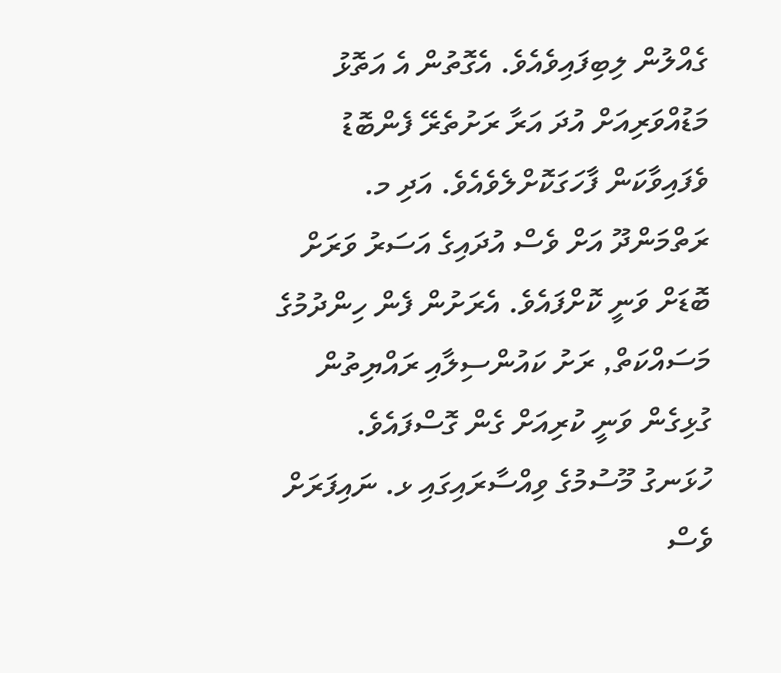ގެއްލުން ލިބިފައިވެއެވެ. އެގޮތުން އެ އަތޮޅު މަޑުއްވަރިއަށް އުދަ އަރާ ރަށުތެރޭ ފެންބޮޑު ވެފައިވާކަން ފާހަގަކޮށްލެވެއެވެ. އަދި މ. ރަތްމަންދޫ އަށް ވެސް އުދައިގެ އަސަރު ވަރަށް ބޮޑަށް ވަނީ ކޮށްފައެވެ. އެރަށުން ފެން ހިންދުމުގެ މަސައްކަތް, ރަށު ކައުންސިލާއި ރައްޔިތުން ގުޅިގެން ވަނީ ކުރިއަށް ގެން ގޮސްފައެވެ.
ހުޅަނގު މޫސުމުގެ ވިއްސާރައިގައި ޅ. ނައިފަރަށް ވެސް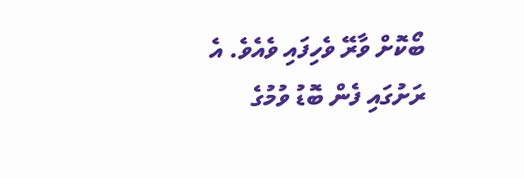ބޯކޮށް ވާރޭ ވެހިފައި ވެއެވެ. އެ ރަށުގައި ފެން ބޮޑު ވުމުގެ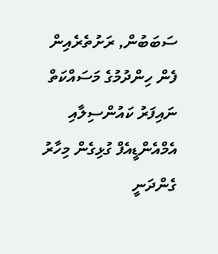ސަބަބުން, ރަށުތެރެއިން ފެން ހިންދުމުގެ މަސައްކަތް ނައިފަރު ކައުންސިލާއި އެމްއެންޑީއެފް ގުޅިގެން މިހާރު ގެންދަނީ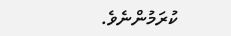ކުރަމުންނެވެ.